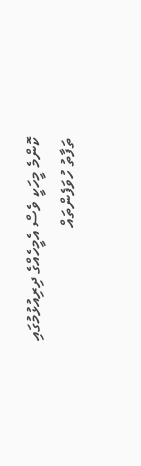ކޮންމެ މީހަކީ ވެސް އެމީހެއްގެ ދިރިއުޅުމުގައި ތަފާތު ހުވަފެންތައް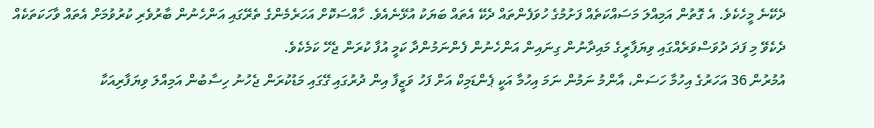ދެކޭނެ މީހެކެވެ. އެ ގޮތުން އަމިއްލަ މަސައްކަތެއް ފަށުމުގެ ހުވަފެންތައް ދެކޭ އެތައް ބަޔަކު އުޅޭނެއެވެ. ހާއްސަކޮށް އަހަރެމެންގެ ތެރޭގައި އަންހެނުން ބާރުވެރި ކުރުވުމަށް އެތައް ވާހަކަތަކެއް ދެކެވޭ މި ފަދަ ދުވަސްވަރެއްގައި ވިޔަފާރީގެ މައިދާނުން ގިނައިން އަންހެނުން ފެންނަމުންދާ ކަމީ އުފާ ކުރަން ޖެހޭ ކަމެކެވެ.
އުމުރުން 36 އަހަރުގެ އިހުމާ ހަސަން، އާންމު ނަމުން ނަމަ އިހުމާ އަކީ ޕެންޑަމިކް އަށް ފަހު ވަޒީފާ އިން ދުރުގައި ގޭގައި މަޑުކުރަން ޖެހުނު ހިސާބުން އަމިއްލަ ވިޔަފާރިއަކާ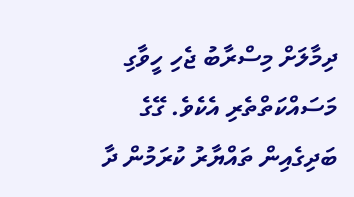ދިމާލަށް މިސްރާބު ޖެހި ހީވާގި މަސައްކަތްތެރި އެކެވެ. ގޭގެ ބަދިގެއިން ތައްޔާރު ކުރަމުން ދާ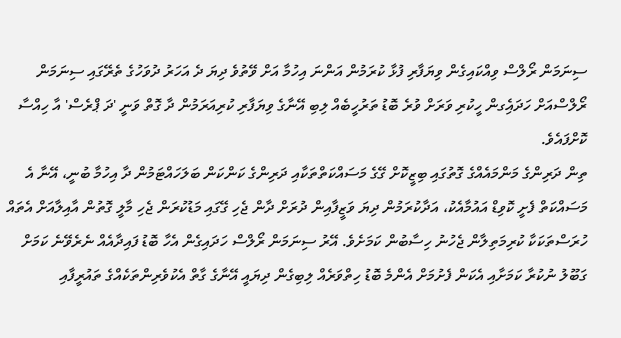ސިނަމަން ރޯލްސް ވިއްކައިގެން ވިޔަފާރި ފުޅާ ކުރަމުން އަންނަ އިހުމާ އަށް ވޭތުވެ ދިޔަ ދެ އަހަރު ދުވަހުގެ ތެރޭގައި ސިނަމަން ރޯލްސްއަށް ހަދައިެގން ހީކުރި ވަރަށް ވުރެ ބޮޑު ތަރުހީބެއް ލިބި އޭނާގެ ވިޔަފާރި ކުރިއަރަމުން ދާ ގޮތް ވަނީ 'ދަ ޕްރެސް' އާ ހިއްސާ ކޮށްފައެވެ.
ތިން ދަރިންގެ މަންމައެއްގެ ގޮތުގައި ބިޒީކޮށް ގޭގެ މަސައްކަތްތަކާއި ދަރިންގެ ކަންކަން ބަލަހައްޓަމުން ދާ އިހުމާ ބުނީ، އޭނާ އެ މަސައްކަތް ފެށީ ކޮވިޑް އައުމާއެކު، އަދާކުރަމުން ދިޔަ ވަޒީފާއިން ދުރަށް ދާން ޖެހި ގޭގައި މަޑުކުރަން ޖެހި މާލީ ގޮތުން އާއިލާއަށް އެތައް ހުރަސްތަކަކާ ކުރިމަތިލާން ޖެހުނު ހިސާބުން ކަމަށެވެ. އޭރު ސިނަމަން ރޯލްސް ހަދައިގެން އެހާ ބޮޑު ފައިދާއެއް ނެރެވޭނެ ކަމަށް ގަބޫލު ނުކުރާ ކަމަށާއި އެކަން ފެށުމަށް އެންމެ ބޮޑު ހިތްވަރެއް ލިބިގެން ދިޔައީ އޭނާގެ ގާތް އެކުވެރިންތަކެއްގެ ތައުރީފާއި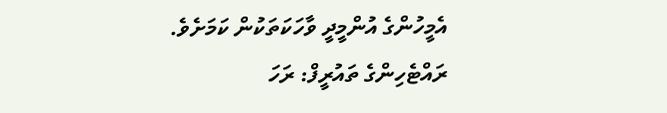އެމީހުންގެ އުންމީދީ ވާހަކަތަކުން ކަމަށެވެ.
ރައްޓެހިންގެ ތައުރީފް: ރަހަ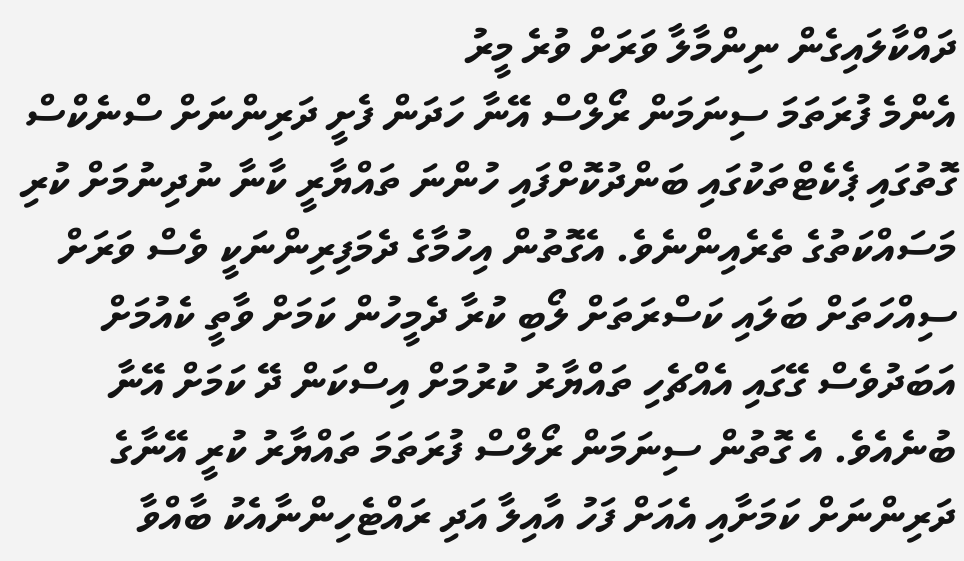ދައްކާލައިގެން ނިންމާލާ ވަރަށް ވުރެ މީރު
އެންމެ ފުރަތަމަ ސިނަމަން ރޯލްސް އޭނާ ހަދަން ފެށީ ދަރިންނަށް ސްނެކްސް ގޮތުގައި ޕެކެޓްތަކުގައި ބަންދުކޮށްފައި ހުންނަ ތައްޔާރީ ކާނާ ނުދިނުމަށް ކުރި މަސައްކަތުގެ ތެރެއިންނެވެ. އެގޮތުން އިހުމާގެ ދެމަފިރިންނަކީ ވެސް ވަރަށް ސިއްހަތަށް ބަލައި ކަސްރަތަށް ލޯބި ކުރާ ދެމީހުން ކަމަށް ވާތީ ކެއުމަށް އަބަދުވެސް ގޭގައި އެއްޗެހި ތައްޔާރު ކުރުމަށް އިސްކަން ދޭ ކަމަށް އޭނާ ބުނެއެވެ. އެ ގޮތުން ސިނަމަން ރޯލްސް ފުރަތަމަ ތައްޔާރު ކުރީ އޭނާގެ ދަރިންނަށް ކަމަށާއި އެއަށް ފަހު އާއިލާ އަދި ރައްޓެހިންނާއެކު ބާއްވާ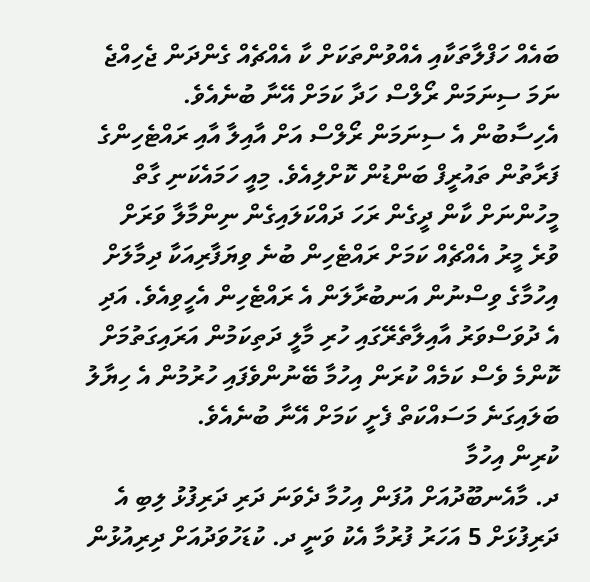ބައެއް ހަފްލާތަކާއި އެއްވުންތަކަށް ކާ އެއްޗެއް ގެންދަން ޖެހިއްޖެ ނަމަ ސިނަމަން ރޯލްސް ހަދާ ކަމަށް އޭނާ ބުނެއެވެ.
އެހިސާބުން އެ ސިނަމަން ރޯލްސް އަށް އާއިލާ އާއި ރައްޓެހިންގެ ފަރާތުން ތައުރީފް ބަންޑުން ކޮށްލިއެވެ. މިއީ ހަމައެކަނި ގާތް މީހުންނަށް ކާން ދީގެން ރަހަ ދައްކަލައިގެން ނިންމާލާ ވަރަށް ވުރެ މީރު އެއްޗެއް ކަމަށް ރައްޓެހިން ބުނެ ވިޔަފާރިއަކާ ދިމާލަށް އިހުމާގެ ވިސްނުން އަނބުރާލަން އެ ރައްޓެހިން އެހީވިއެވެ. އަދި އެ ދުވަސްވަރު އާއިލާތެރޭގައި ހުރި މާލީ ދަތިކަމުން އަރައިގަތުމަށް ކޮންމެ ވެސް ކަމެއް ކުރަން އިހުމާ ބޭނުންވެފައި ހުރުމުން އެ ހިޔާލު ބަލައިގަނެ މަސައްކަތް ފެށީ ކަމަށް އޭނާ ބުނެއެވެ.
ކުރިން އިހުމާ
ދ. މާއެނބޫދުއަށް އުފަން އިހުމާ ދެވަނަ ދަރި ދަރިފުޅު ލިބި އެ ދަރިފުޅަށް 5 އަހަރު ފުރުމާ އެކު ވަނީ ދ. ކުޑަހުވަދުއަށް ދިރިއުޅުން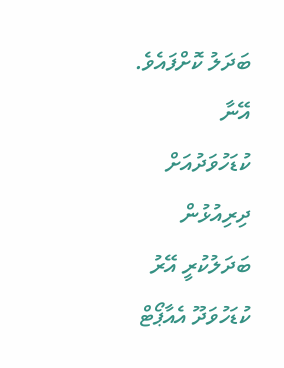ބަދަލު ކޮށްފައެވެ. އޭނާ ކުޑަހުވަދުއަށް ދިރިއުޅުން ބަދަލުކުރީ އޭރު ކުޑަހުވަދޫ އެއާޕޯޓް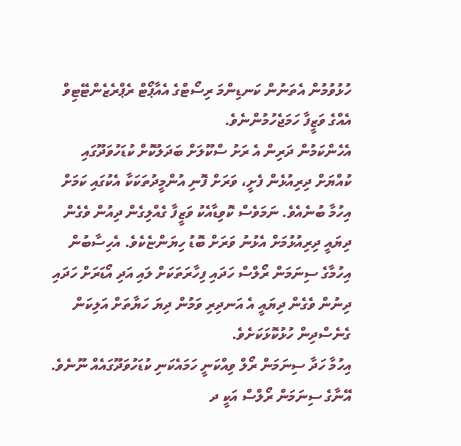ހުޅުވުމުން އެތަނުން ކަނޑިންމަ ރިސޯޓްގެ އެއާޕޯޓް ރެޕްރެޒެންޓޭޓިވް އެއްގެ ވަޒީފާ ހަމަޖެހުމުންނެވެ.
އެހެންކަމުން ދަރިން އެ ރަށު ސްކޫލަށް ބަދަލުކޮށް ކުޑަހުވަދޫގައި ކުއްޔަށް ދިރިއުޅެން ފެށީ، ވަރަށް ފޮނި އުންމީދުތަކަކާ އެކުގައި ކަމަށް އިހުމާ ބުނެއެވެ. ނަމަވެސް ކޮވިޑާއެކު ވަޒީފާ ގެއްލިގެން ދިއުން ވެގެން ދިޔައީ ދިރިއުޅުމަށް އެޅުނު ވަރަށް ބޮޑު ހިޔަންޏެކެވެ. އެހިސާބުން އިހުމާގެ ސިނަމަން ރޯލްސް ހަދައި ފިހާރަތަކަށް ލައި އަދި އޯޑަރަށް ހަދައި ދިނުން ވެގެން ދިޔައީ އެ އަނދިރި ވަމުން ދިޔަ ހަޔާތަށް އަލިކަން ގެނެސްދިން ހުޅުކޮޅަކަށެވެ.
އިހުމާ ހަދާ ސިނަމަން ރޯލް ވިއްކަނީ ހަމައެކަނި ކުޑަހުވަދޫގައެއް ނޫނެވެ. އޭނާގެ ސިނަމަން ރޯލްސް އަކީ ދ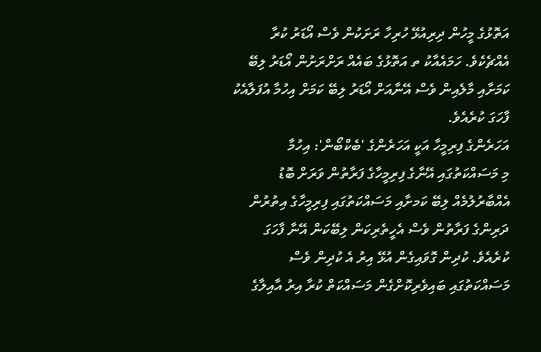އަތޮޅުގެ މީހުން ދިރިއުޅޭ ހުރިހާ ރަށަކުން ވެސް އޯޑަރު ކުރާ އެއްޗެކެވެ. ހަމައެއާކު ތ އަތޮޅުގެ ބައެއް ރަށްރަށުން އޯޑަރު ލިބޭ ކަމަށާއި މާލެއިން ވެސް އޭނާއަށް އޯޑަރު ލިބޭ ކަމަށް އިހުމާ އުފަލާއެކު ފާހަގަ ކުރެއެވެ.
އަހަރެންގެ ފިރިމީހާ އަކީ އަހަރެންގެ 'ބެކްބޯން': އިހުމާ
މި މަސައްކަތުގައި އޭނާގެ ފިރިމީހާގެ ފަރާތުން ވަރަށް ބޮޑު އެއްބާރުލުމެއް ލިބޭ ކަމށާއި މަސައްކަތުގައި ފިރިމީހާގެ އިތުރުން ދަރިންގެ ފަރާތުން ވެސް އެހީތެރިކަން ލިބޭކަން އޭނާ ފާހަގަ ކުރެއެވެ. ކުދިން ގޮވައިގެން އުޅޭ އިރު އެ ކުދިން ވެސް މަސައްކަތުގައި ބައިވެރިކޮށްގެން މަސައްކަތް ކުރާ އިރު އާއިލާގެ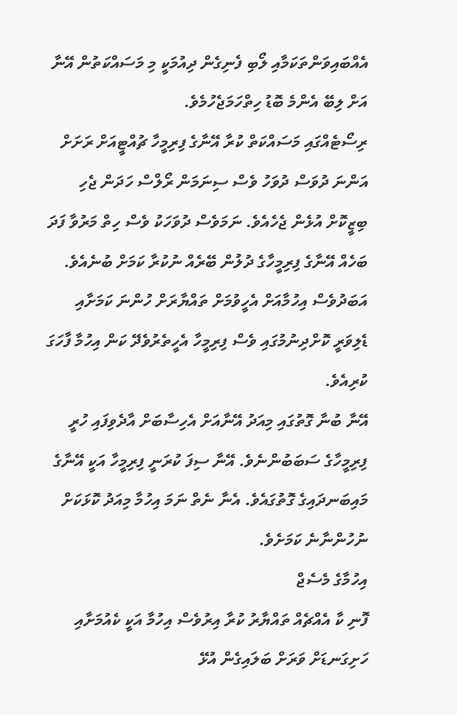އެއްބައިވަންތަކަމާއި ލޯބި ފެނިގެން ދިއުމަކީ މި މަސައްކަތުން އޭނާ އަށް ލިބޭ އެންމެ ބޮޑު ހިތްހަމަޖެހުމެވެ.
ރިސޯޓެއްގައި މަސައްކަތް ކުރާ އޭނާގެ ފިރިމީހާ ޗުއްޓީއަށް ރަށަށް އަންނަ ދުވަސް ދުވަހު ވެސް ސިނަމަން ރޯލްސް ހަދަން ޖެހި ބިޒީކޮށް އުޅެން ޖެހެއެވެ. ނަމަވެސް ދުވަހަކު ވެސް ހިތް މަރުވާ ފަދަ ބަހެއް އޭނާގެ ފިރިމީހާގެ ދުލުން ބޭރެއް ނުކުރާ ކަމަށް ބުނެއެވެ. އަބަދުވެސް އިހުމާއަށް އެހީވުމަށް ތައްޔާރަށް ހުންނަ ކަމަށާއި ޑެލިވަރީ ކޮށްދިނުމުގައި ވެސް ފިރިމީހާ އެހީތެރުވެދޭ ކަން އިހުމާ ފާހަގަ ކުރިއެވެ.
އޭނާ ބުނާ ގޮތުގައި މިއަދު އޭނާއަށް އެހިސާބަށް އާދެވިފައި ހުރީ ފިރިމީހާގެ ސަބަބުންނެވެ. އޭނާ ސިފަ ކުރަނީ ފިރިމީހާ އަކީ އޭނާގެ މައިބަނދައިގެ ގޮތުގައެވެ. އެނާ ނެތް ނަމަ އިހުމާ މިއަދު ކޮޅަކަށް ނުހުންނާނެ ކަމަށެވެ.
އިހުމާގެ މެސެޖް
ފޮނި ކާ އެއްޗެއް ތައްޔާރު ކުރާ އިރުވެސް އިހުމާ އަކީ ކެއުމަށާއި ހަށިގަނޑަށް ވަރަށް ބަލައިގެން އުޅޭ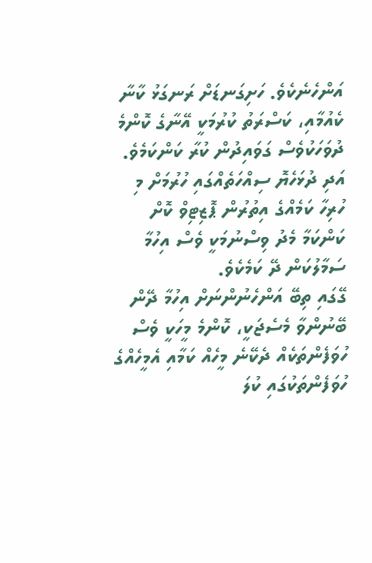އަންހެނެކެވެ. ހަށިގަނޑަށް ރަނގަޅު ކާނާ ކެއުމާއި، ކަސްރަތު ކުރުމަކީ އޭނާގެ ކޮންމެ ދުވަހަކުވެސް ގަވައިދުން ކުރާ ކަންކަމެވެ. އަދި ދުޅަހެޔޮ ސިއްހަތެއްގައި ހުރުމަށް މި ހުރިހާ ކަމެއްގެ އިތުރުން ޕޮޒިޓިވް ކޮށް ކަންކަމާ މެދު ވިސްނުމަކީ ވެސް އިހުމާ ސަމާލުކަން ދޭ ކަމެކެވެ.
ގޭގައި ތިބޭ އަންހެނުންނަށް އިހުމާ ދޭން ބޭނުންވާ މެސެޖަކީ، ކޮންމެ މީހަކީ ވެސް ހުވަފެންތަކެއް ދެކޭނެ މީހެއް ކަމާއި އެމީހެއްގެ ހުވަފެންތަކުގައި ކުލަ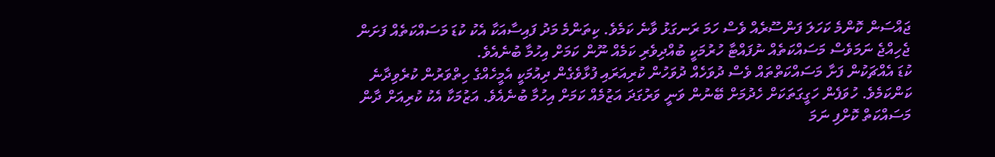ޖައްސަން ކޮންމެ ކަހަލަ ފަންސޫރެއް ވެސް ހަމަ ރަނގަޅު ވާނެ ކަމެވެ. ކިތަންމެ މަދު ފައިސާއަކާ އެކު ކުޑަ މަސައްކަތެއް ފަށަން ޖެހިއްޖެ ނަމަވެސް މަސައްކަތެއް ނުފައްޓާ ހުރުމަކީ ބުއްދިވެރި ކަމެއް ނޫން ކަމަށް އިހުމާ ބުނެއެވެ.
ކުޑަ އެއްޗަކުން ފަށާ މަސައްކަތްތައް ވެސް ދުވަހެއް ދުވަހުން ކުރިއަރައި ފުޅާވެގެން ދިއުމަކީ އެމީހެއްގެ ހިތްވަރުން ކުރެވިދާނެ ކަންކަމެވެ. ހުވަފެން ހަގީގަތަކަށް ހެދުމަށް ބޭނުން ވަނީ ވަރުގަދަ އަޒުމެއް ކަމަށް އިހުމާ ބުނެއެވެ. އަޒުމަކާ އެކު ކުރިއަށް ދާން މަސައްކަތް ކޮށްފި ނަމަ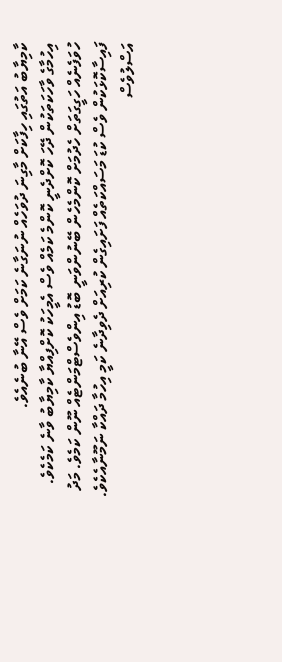ކާމިޔާބު އަތުގައި ހިފާކަށް މާގިނަ ދުވަހެއް ނުނަގާނެ ކަމަށް ވެސް އޭނާ ބުނެއެވެ.
އިހުމާގެ ވާހަކަތަކުން ދޭހަ ކޮށްދެނީ ކޮންމެ ކަމެއް ވެސް އެމީހަކު ކޮށްފިއްޔާ ކާމިޔާބު ވާނެ ކަމެކެވެ. ހުވަފެނެއް ހަގީގަތަށް ހެދުމަށް ކޮންމެހެން ބޭނުންވަނީ ބޮޑު އިންވެސްޓްމަންޓެއް ނޫން ކަމެވެ. މަދު ފައިސާކޮޅަކުން ވެސް ކުޑަ މަސައްކަތެއް ފަށައިގެން ކުރިއަށް ދެވިދާނެ ކަމީ އިހުމާ ދައްކާ ނަމޫނާއެކެވެ.
އަސްލުވެސް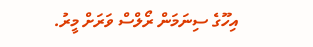އިހޫގެ ސިނަމަން ރޯލްސް ވަރަށް މީރު.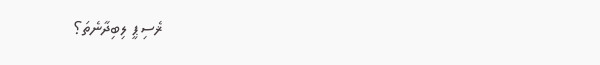ޜެސިޕީ ލިބިދާނެތަ؟